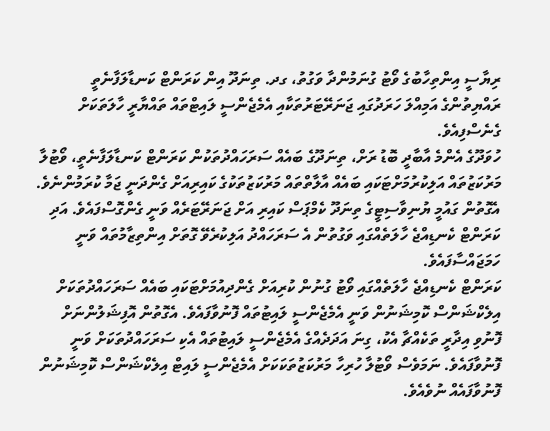ރިޔާސީ އިންތިހާބުގެ ވޯޓު ގުނަމުންދާ ވަގުތު، ގދ. ތިނަދޫ އިން ކަރަންޓް ކަނޑާލަފާނެތީ ރައްޔިތުންގެ އަމިއްލަ ހަރަދުގައި ޖަނަރޭޓަރުތަކާއި އެމެޖެންސީ ލައިޓްތައް ތައްޔާރީ ހާލަތަކަށް ގެނެސްފިއެވެ.
ހުވަދޫގެ އެންމެ އާބާދީ ބޮޑު ރަށް، ތިނަދޫގެ ބައެއް ސަރަހައްދުތަކުން ކަރަންޓް ކަނޑާލަފާނެތީ، ވޯޓުލާ މަރުކަޒުތައް އަލިކުރުމަށްޓަކައި ބައެއް އާލާތްތައް މަރުކަޒުތަކުގެ ކައިރިއަށް ގެންދަނީ ޖަމާ ކުރަމުންނެވެ. އެގޮތުން ގައުމީ ޔުނިވާސިޓީގެ ތިނަދޫ ކެމްޕަސް ކައިރި އަށް ޖަނަރޭޓަރެއް ވަނީ ގެންގޮސްފައެވެ. އަދި ކަރަންޓް ކެނޑިއްޖެ ހާލަތެއްގައި ވަގުތުން އެ ސަރަހައްދު އަލިކުރެވޭ ގޮތަށް އިންތިޒާމުތައް ވަނީ ހަމަޖައްސާފައެވެ.
ކަރަންޓް ކެނޑިއްޖެ ހާލަތެއްގައި ވޯޓު ގުނުން ކުރިއަށް ގެންދިއުމަށްޓަކައި ބައެއް ސަރަހައްދުތަކަށް އިލެކްޝަންސް ކޮމިޝަނުން ވަނީ އެމެޖެންސީ ލައިޓުތައް ފޮނުވާފައެވެ. އެގޮތުން އޮފިޝަލުންނަށް ފޮނުވި އިދާރީ ތަކެއްޗާ އެކު، ގިނަ އަދަދެއްގެ އެމެޖެންސީ ލައިޓުތައް އެކި ސަރަހައްދުތަކަށް ވަނީ ފޮނުވާފައެވެ. ނަމަވެސް ވޯޓުލާ ހުރިހާ މަރުކަޒުތަކަކަށް އެމެޖެންސީ ލައިޓް އިލެކްޝަންސް ކޮމިޝަނުން ފޮނުވާފައެއް ނުވެއެވެ.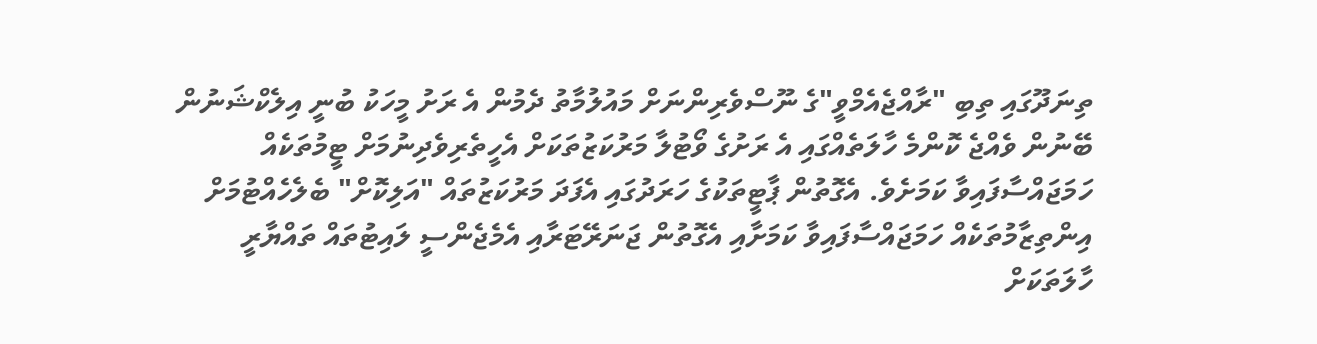ތިނަދޫގައި ތިބި "ރާއްޖެއެމްވީ"ގެ ނޫސްވެރިންނަށް މައުލުމާތު ދެމުން އެ ރަށު މީހަކު ބުނީ އިލެކްޝަނުން ބޭނުން ވެއްޖެ ކޮންމެ ހާލަތެއްގައި އެ ރަށުގެ ވޯޓުލާ މަރުކަޒުތަކަށް އެހީތެރިވެދިނުމަށް ޓީމުތަކެއް ހަމަޖައްސާފައިވާ ކަމަށެވެ. އެގޮތުން ޕާޓީތަކުގެ ހަރަދުގައި އެފަދަ މަރުކަޒުތައް "އަލިކޮށް" ބެލެހެއްޓުމަށް އިންތިޒާމުތަކެއް ހަމަޖައްސާފައިވާ ކަމަށާއި އެގޮތުން ޖަނަރޭޓަރާއި އެމެޖެންސީ ލައިޓުތައް ތައްޔާރީ ހާލަތަކަށް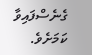ގެނެސްފައިވާ ކަމަށެވެ.